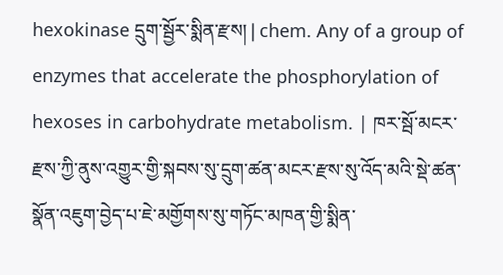hexokinase དྲུག་སྦྱོར་སྨིན་རྫས། | chem. Any of a group of enzymes that accelerate the phosphorylation of hexoses in carbohydrate metabolism. | ཁར་སྦོ་མངར་རྫས་ཀྱི་ནུས་འགྱུར་གྱི་སྐབས་སུ་དྲུག་ཚན་མངར་རྫས་སུ་འོད་མའི་སྡེ་ཚན་སྣོན་འཇུག་བྱེད་པ་ཇེ་མགྱོགས་སུ་གཏོང་མཁན་གྱི་སྨིན་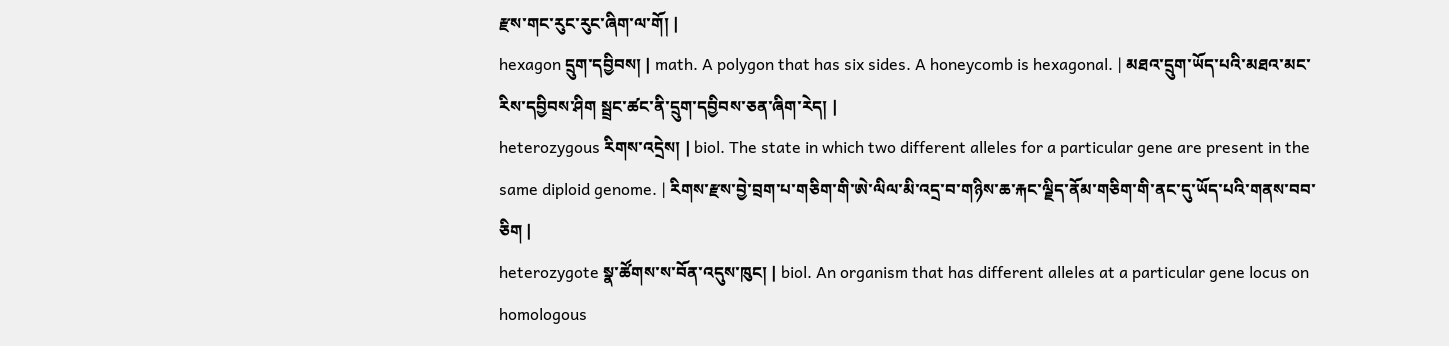རྫས་གང་རུང་རུང་ཞིག་ལ་གོ། |
hexagon དྲུག་དབྱིབས། | math. A polygon that has six sides. A honeycomb is hexagonal. | མཐའ་དྲུག་ཡོད་པའི་མཐའ་མང་རིས་དབྱིབས་ཤིག སྦྲང་ཚང་ནི་དྲུག་དབྱིབས་ཅན་ཞིག་རེད། |
heterozygous རིགས་འདྲེས། | biol. The state in which two different alleles for a particular gene are present in the same diploid genome. | རིགས་རྫས་བྱེ་བྲག་པ་གཅིག་གི་ཨེ་ལིལ་མི་འདྲ་བ་གཉིས་ཆ་རྐང་ལྗིད་ནོམ་གཅིག་གི་ནང་དུ་ཡོད་པའི་གནས་བབ་ཅིག |
heterozygote སྣ་ཚོགས་ས་བོན་འདུས་ཁུང། | biol. An organism that has different alleles at a particular gene locus on homologous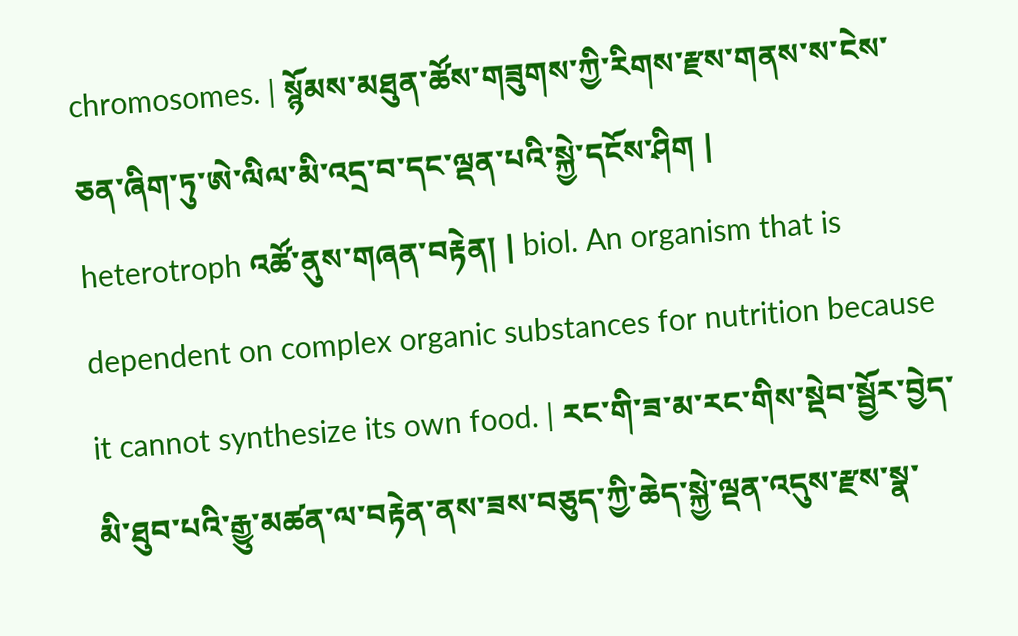chromosomes. | སྙོམས་མཐུན་ཚོས་གཟུགས་ཀྱི་རིགས་རྫས་གནས་ས་ངེས་ཅན་ཞིག་ཏུ་ཨེ་ལིལ་མི་འདྲ་བ་དང་ལྡན་པའི་སྐྱེ་དངོས་ཤིག |
heterotroph འཚོ་ནུས་གཞན་བརྟེན། | biol. An organism that is dependent on complex organic substances for nutrition because it cannot synthesize its own food. | རང་གི་ཟ་མ་རང་གིས་སྡེབ་སྦྱོར་བྱེད་མི་ཐུབ་པའི་རྒྱུ་མཚན་ལ་བརྟེན་ནས་ཟས་བཅུད་ཀྱི་ཆེད་སྐྱེ་ལྡན་འདུས་རྫས་སྣ་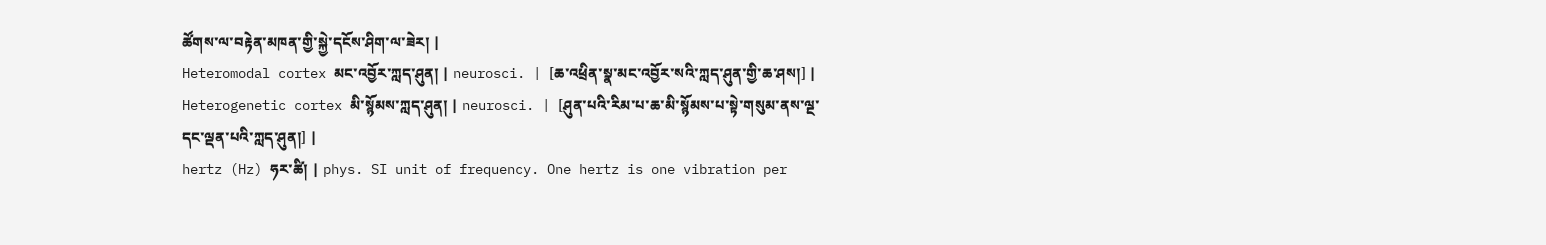ཚོགས་ལ་བརྟེན་མཁན་གྱི་སྐྱེ་དངོས་ཤིག་ལ་ཟེར། |
Heteromodal cortex མང་འབྱོར་ཀླད་ཤུན། | neurosci. | [ཆ་འཕྲིན་སྣ་མང་འབྱོར་སའི་ཀླད་ཤུན་གྱི་ཆ་ཤས།] |
Heterogenetic cortex མི་སྙོམས་ཀླད་ཤུན། | neurosci. | [ཤུན་པའི་རིམ་པ་ཆ་མི་སྙོམས་པ་སྟེ་གསུམ་ནས་ལྔ་དང་ལྡན་པའི་ཀླད་ཤུན།] |
hertz (Hz) ཧར་ཚི། | phys. SI unit of frequency. One hertz is one vibration per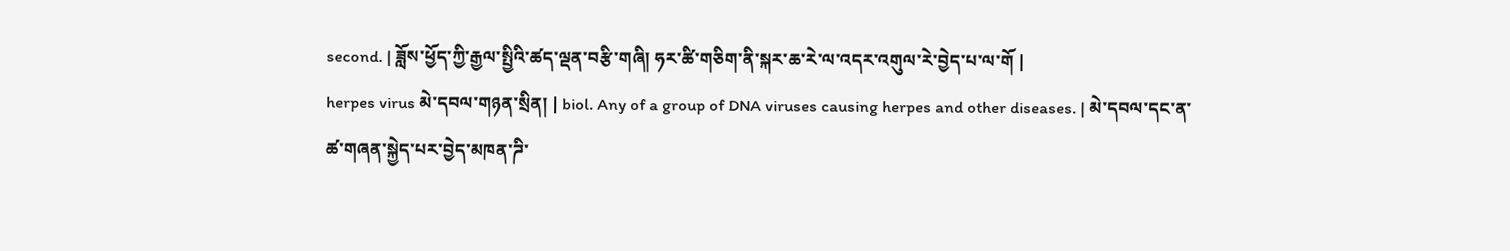second. | ཟློས་ཕྱོད་ཀྱི་རྒྱལ་སྤྱིའི་ཚད་ལྡན་བརྩི་གཞི། ཧར་ཚི་གཅིག་ནི་སྐར་ཆ་རེ་ལ་འདར་འགུལ་རེ་བྱེད་པ་ལ་གོ |
herpes virus མེ་དབལ་གཉན་སྲིན། | biol. Any of a group of DNA viruses causing herpes and other diseases. | མེ་དབལ་དང་ན་ཚ་གཞན་སྐྱེད་པར་བྱེད་མཁན་ཌི་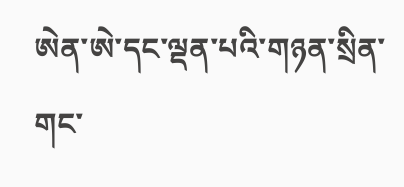ཨེན་ཨེ་དང་ལྡན་པའི་གཉན་སྲིན་གང་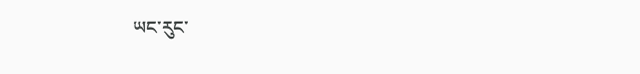ཡང་རུང་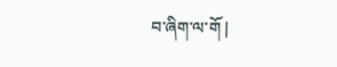བ་ཞིག་ལ་གོ |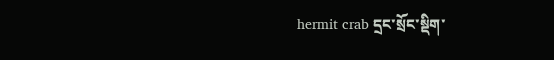hermit crab དྲང་སྲོང་སྡིག་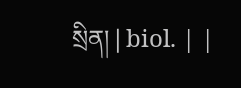སྲིན། | biol. | |